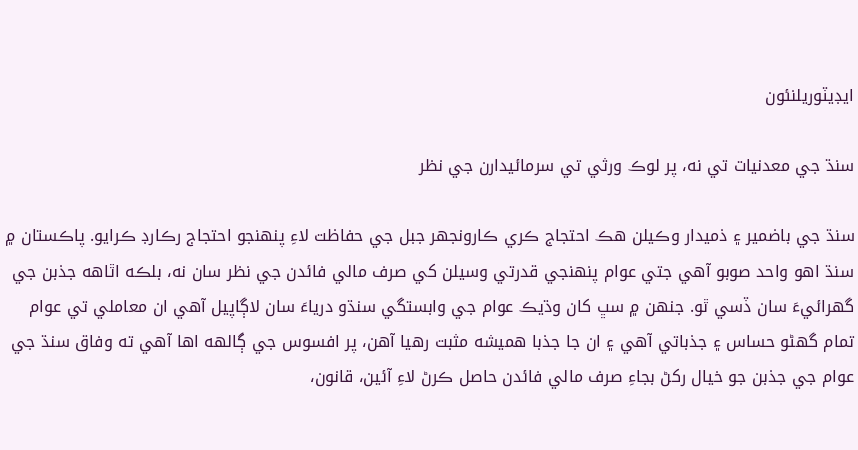ايڊيٽوريلنئون

سنڌ جي معدنيات تي نه، پر لوڪ ورثي تي سرمائيدارن جي نظر

سنڌ جي باضمير ۽ ذميدار وڪيلن هڪ احتجاج ڪري ڪارونجهر جبل جي حفاظت لاءِ پنهنجو احتجاج رڪارڊ ڪرايو. پاڪستان ۾ سنڌ اهو واحد صوبو آهي جتي عوام پنهنجي قدرتي وسيلن کي صرف مالي فائدن جي نظر سان نه، بلڪه اٿاهه جذبن جي گهرائيءَ سان ڏسي ٿو. جنهن ۾ سڀ کان وڌيڪ عوام جي وابستگي سنڌو درياءَ سان لاڳاپيل آهي ان معاملي تي عوام تمام گهڻو حساس ۽ جذباتي آهي ۽ ان جا جذبا هميشه مثبت رهيا آهن، پر افسوس جي ڳالهه اها آهي ته وفاق سنڌ جي عوام جي جذبن جو خيال رکڻ بجاءِ صرف مالي فائدن حاصل ڪرڻ لاءِ آئين، قانون،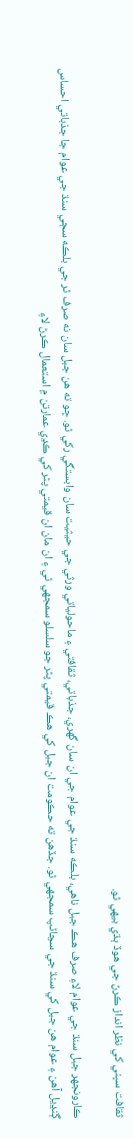ثقافت سڀني کي نظر انداز ڪرڻ جي هوڏ ٻڌي بيهي ٿو.

ڪارونجهر جبل سنڌ جي عوام لاءِ صرف هڪ جبل ناهي، بلڪه سنڌ جي عوام جي ان سان گهري، جذباتي، ثقافتي ۽ ماحولياتي ورثي جي حيثيت سان وابستگي رکي ٿو. ڇو ته هن جبل سان نه صرف ٿر جي بلڪه سڄي سنڌ جي عوام جا جذباتي احساس ڳنڍيل آهن ۽ عوام هن جبل کي سنڌ جي سڃاڻپ سمجهي ٿو. جڏهن ته حڪومت ان جبل کي هڪ قيمتي پٿر جو سلسلو سمجهي ٿي ۽ ان مان ان قيمتي پٿر کي ڪڍي عمارتن ۾ استعمال ڪرڻ لاءِ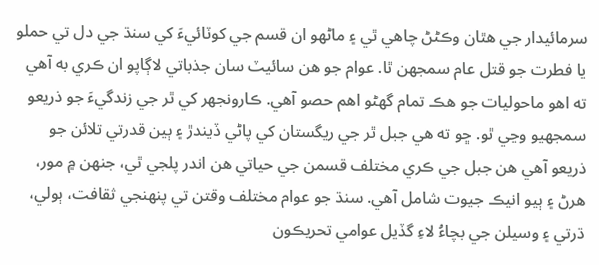سرمائيدار جي هٿان وڪڻڻ چاهي ٿي ۽ ماڻهو ان قسم جي کوٽائيءَ کي سنڌ جي دل تي حملو يا فطرت جو قتل عام سمجهن ٿا. عوام جو هن سائيٽ سان جذباتي لاڳاپو ان ڪري به آهي ته اهو ماحوليات جو هڪ تمام گهڻو اهم حصو آهي. ڪارونجهر کي ٿر جي زندگيءَ جو ذريعو سمجهيو وڃي ٿو. ڇو ته هي جبل ٿر جي ريگستان کي پاڻي ڏيندڙ ۽ ٻين قدرتي تلائن جو ذريعو آهي هن جبل جي ڪري مختلف قسمن جي حياتي هن اندر پلجي ٿي، جنهن ۾ مور، هرڻ ۽ ٻيو انيڪ جيوت شامل آهي. سنڌ جو عوام مختلف وقتن تي پنهنجي ثقافت، ٻولي، ڌرتي ۽ وسيلن جي بچاءُ لاءِ گڏيل عوامي تحريڪون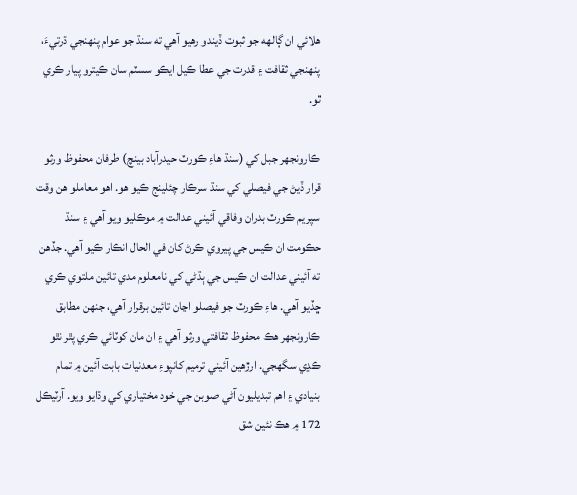هلائي ان ڳالهه جو ثبوت ڏيندو رهيو آهي ته سنڌ جو عوام پنهنجي ڌرتيءَ، پنهنجي ثقافت ۽ قدرت جي عطا ڪيل ايڪو سسٽم سان ڪيترو پيار ڪري ٿو.

ڪارونجهر جبل کي (سنڌ هاءِ ڪورٽ حيدرآباد بينچ) طرفان محفوظ ورثو قرار ڏيڻ جي فيصلي کي سنڌ سرڪار چئلينج ڪيو هو. اهو معاملو هن وقت سپريم ڪورٽ بدران وفاقي آئيني عدالت ۾ موڪليو ويو آهي ۽ سنڌ حڪومت ان ڪيس جي پيروي ڪرڻ کان في الحال انڪار ڪيو آهي. جڏهن ته آئيني عدالت ان ڪيس جي ٻڌڻي کي نامعلوم مدي تائين ملتوي ڪري ڇڏيو آهي. هاءِ ڪورٽ جو فيصلو اڃان تائين برقرار آهي، جنهن مطابق ڪارونجهر هڪ محفوظ ثقافتي ورثو آهي ۽ ان مان کوٽائي ڪري پٿر نٿو ڪڍي سگهجي. ارڙهين آئيني ترميم کانپوءِ معدنيات بابت آئين ۾ تمام بنيادي ۽ اهم تبديليون آڻي صوبن جي خود مختياري کي وڌايو ويو. آرٽيڪل 172 ۾ هڪ نئين شق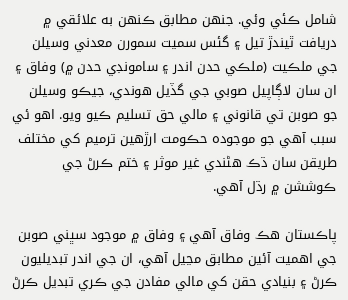شامل ڪئي وئي. جنهن مطابق ڪنهن به علائقي ۾ دريافت ٿيندڙ تيل ۽ گئس سميت سمورن معدني وسيلن جي ملڪيت (ملڪي حدن اندر ۽ سامونڊي حدن ۾) وفاق ۽ ان سان لاڳاپيل صوبي جي گڏيل هوندي، جيڪو وسيلن جو صوبن تي قانوني ۽ مالي حق تسليم ڪيو ويو. اهو ئي سبب آهي جو موجوده حڪومت ارڙهين ترميم کي مختلف طريقن سان ڌڪ هڻندي غير موثر ۽ ختم ڪرڻ جي ڪوششن ۾ رڌل آهي.

پاڪستان هڪ وفاق آهي ۽ وفاق ۾ موجود سڀني صوبن جي اهميت آئين مطابق مڃيل آهي، ان جي اندر تبديليون ڪرڻ ۽ بنيادي حقن کي مالي مفادن جي ڪري تبديل ڪرڻ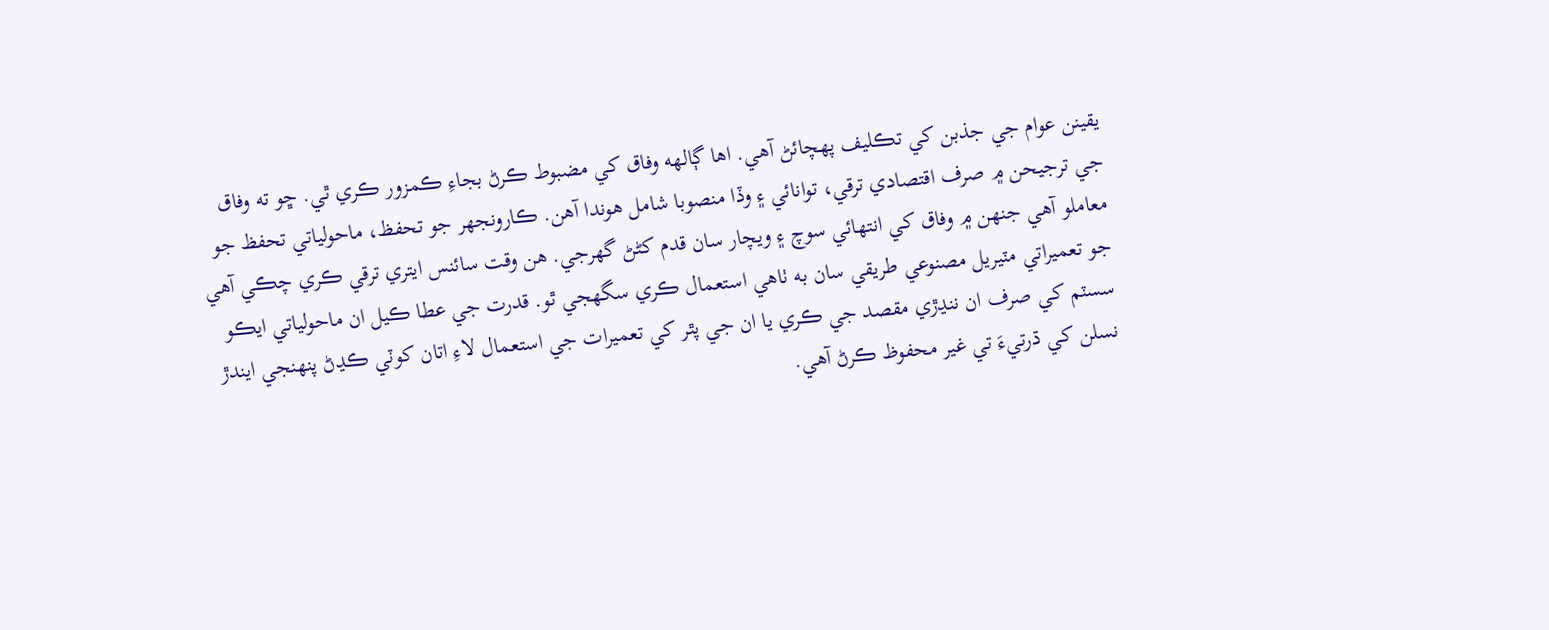يقينن عوام جي جذبن کي تڪليف پهچائڻ آهي. اها ڳالهه وفاق کي مضبوط ڪرڻ بجاءِ ڪمزور ڪري ٿي. ڇو ته وفاق جي ترجيحن ۾ صرف اقتصادي ترقي، توانائي ۽ وڏا منصوبا شامل هوندا آهن. ڪارونجهر جو تحفظ، ماحولياتي تحفظ جو معاملو آهي جنهن ۾ وفاق کي انتهائي سوچ ۽ ويچار سان قدم کڻڻ گهرجي. هن وقت سائنس ايتري ترقي ڪري چڪي آهي جو تعميراتي مٽيريل مصنوعي طريقي سان به ٺاهي استعمال ڪري سگهجي ٿو. قدرت جي عطا ڪيل ان ماحولياتي ايڪو سسٽم کي صرف ان ننڍڙي مقصد جي ڪري يا ان جي پٿر کي تعميرات جي استعمال لاءِ اتان کوٽي ڪڍڻ پنهنجي ايندڙ نسلن کي ڌرتيءَ تي غير محفوظ ڪرڻ آهي.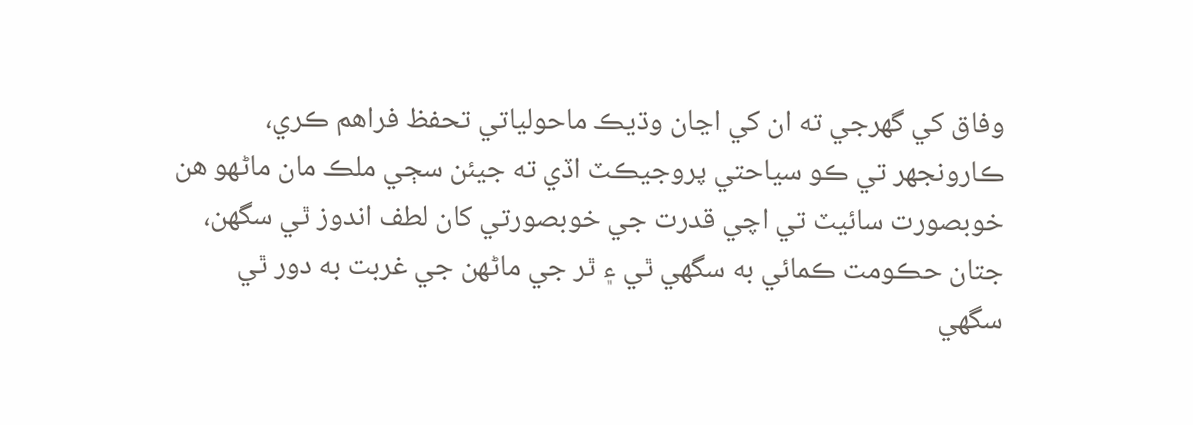وفاق کي گهرجي ته ان کي اڃان وڌيڪ ماحولياتي تحفظ فراهم ڪري، ڪارونجهر تي ڪو سياحتي پروجيڪٽ اڏي ته جيئن سڄي ملڪ مان ماڻهو هن خوبصورت سائيٽ تي اچي قدرت جي خوبصورتي کان لطف اندوز ٿي سگهن، جتان حڪومت ڪمائي به سگهي ٿي ۽ ٿر جي ماڻهن جي غربت به دور ٿي سگهي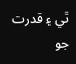ٿي ۽ قدرت جو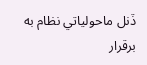ڏنل ماحولياتي نظام به برقرار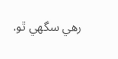رهي سگهي ٿو.